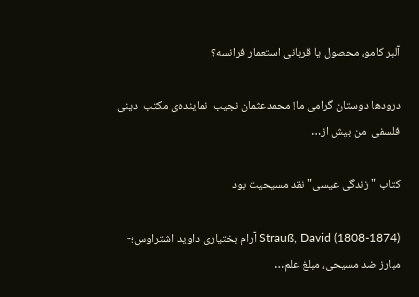آلبر کامو،‌ محصول یا قربانی استعمار فرانسه؟

درودها دوستان گرامی ما! محمدعثمان نجیب  نماینده‌ی مکتب  دینی فلسفی  من بیش از…

کتاب "زندگی عیسی" نقد مسیحیت بود

Strauß, David (1808-1874) آرام بختیاری داوید اشتراوس؛- مبارز ضد مسیحی، مبلغ علم…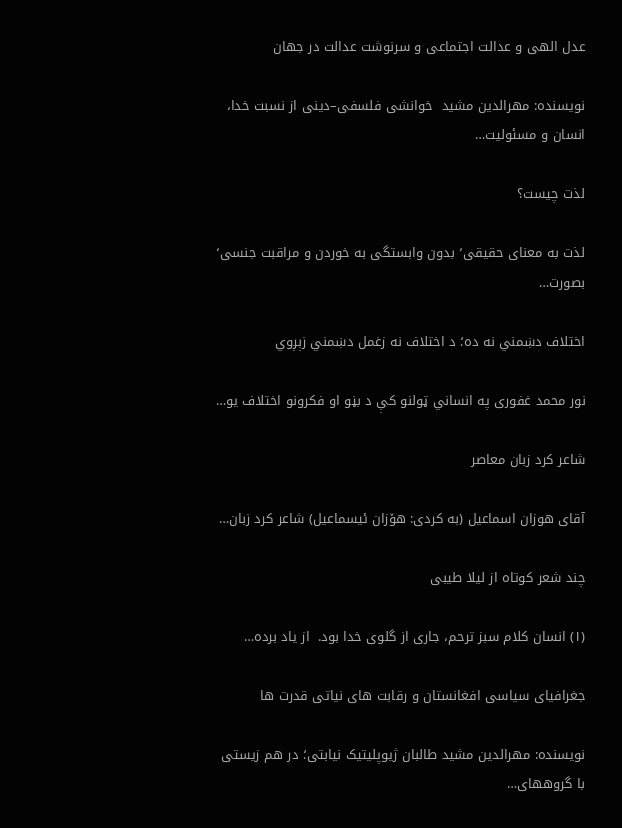عدل الهی و عدالت اجتماعی و سرنوشت عدالت در جهان

نویسنده: مهرالدین مشید  خوانشی فلسفی–دینی از نسبت خدا، انسان و مسئولیت…

لذت چیست؟

لذت به معنای حقیقی٬ بدون وابستگی به خوردن و مراقبت جنسی٬ بصورت…

اختلاف دښمني نه ده؛ د اختلاف نه زغمل دښمني زېږوي

نور محمد غفوری په انساني ټولنو کې د بڼو او فکرونو اختلاف یو…

شاعر کرد زبان معاصر

آقای هوزان اسماعیل (به کردی: هۆزان ئیسماعیل) شاعر کرد زبان…

چند شعر کوتاه از لیلا طیبی

(۱) انسان کلام سبز ترحم، جاری از گلوی خدا بود.  از یاد برده…

جغرافیای سیاسی افغانستان و رقابت های نیاتی قدرت ها

نویسنده: مهرالدین مشید طالبان ژیوپلیتیک نیابتی؛ در هم زیستی با گروههای…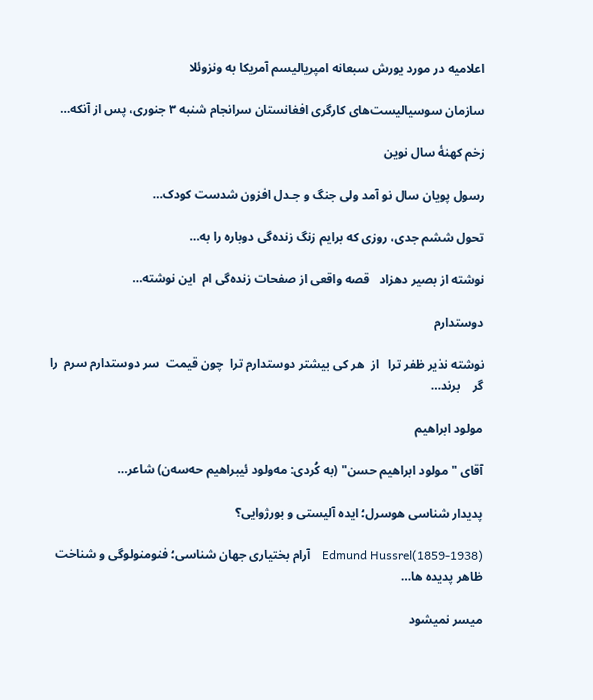اعلامیه در مورد یورش سبعانه امپریالیسم آمریکا به ونزوئلا

سازمان سوسیالیست‌های کارگری افغانستان سرانجام شنبه ۳ جنوری، پس از آنکه…

زخم کهنۀ سال نوین

رسول پویان سال نو آمد ولی جنگ و جـدل افزون شدست کودک…

تحول ششم جدی، روزی که برایم زنگ زنده‌گی دوباره را به…

نوشته از بصیر دهزاد   قصه واقعی از صفحات زنده‌گی ام  این نوشته…

دوستدارم

نوشته نذیر ظفر ترا   از  هر کی بیشتر دوستدارم ترا  چون قیمت  سر دوستدارم سرم  را گر    برند…

مولود ابراهیم

آقای "مولود ابراهیم حسن" (به کُردی: مەولود ئیبراهیم حەسەن) شاعر…

پدیدار شناسی هوسرل؛ ایده آلیستی و بورژوایی؟

Edmund Hussrel(1859-1938)    آرام بختیاری جهان شناسی؛ فنومنولوگی و شناخت ظاهر پدیده ها…

ميسر نميشود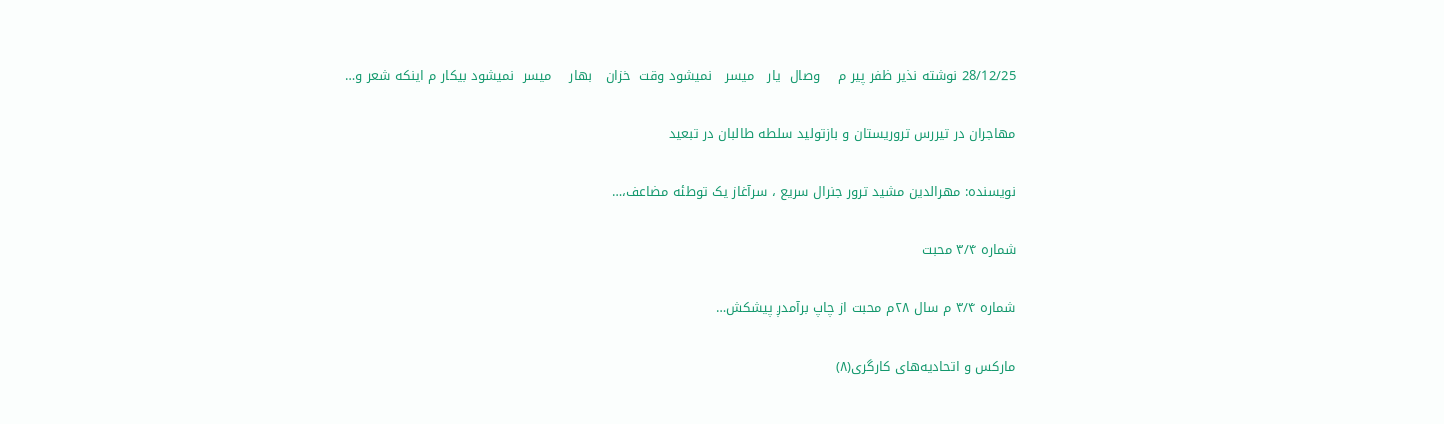28/12/25 نوشته نذير ظفر پير م    وصال  يار   ميسر   نميشود وقت  خزان   بهار    ميسر  نميشود بيكار م اينكه شعر و…

مهاجران در تیررس تروریستان و بازتولید سلطه طالبان در تبعید

نویسنده: مهرالدین مشید ترور جنرال سریع ، سرآغاز یک توطئه مضاعف،…

شماره ۳/۴ محبت

شماره ۳/۴ م سال ۲۸م محبت از چاپ برآمدږ پیشکش…

مارکس و اتحادیه‌های کارگری(۸)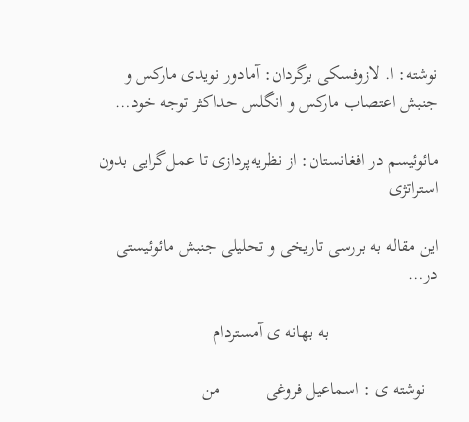نوشته: ا. لازوفسکی برگردان: آمادور نویدی مارکس و جنبش اعتصاب مارکس و انگلس حداکثر توجه خود…

مائوئیسم در افغانستان: از نظریه‌پردازی تا عمل‌گرایی بدون استراتژی

این مقاله به بررسی تاریخی و تحلیلی جنبش مائوئیستی در…

                        به بهانه ی آمستردام

   نوشته ی : اسماعیل فروغی          من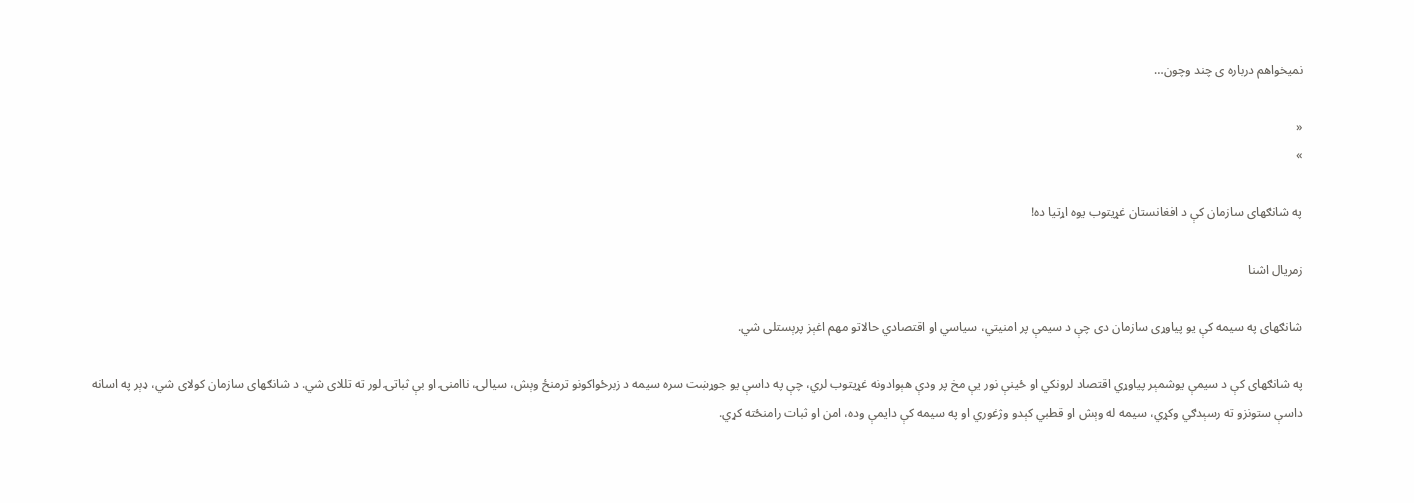نمیخواهم درباره ی چند وچون…

«
»

په شانګهای سازمان کې د افغانستان غړیتوب یوه اړتیا ده!

زمریال اشنا

شانګهای په سیمه کې یو پیاوړی سازمان دی چې د سیمې پر امنیتي، سیاسي او اقتصادي حالاتو مهم اغېز پرېستلی شي.

په شانګهای کې د سیمې یوشمېر پیاوړي اقتصاد لرونکي او ځینې نور یې مخ پر ودې هېوادونه غړیتوب لري، چې په داسې یو جوړښت سره سیمه د زبرځواکونو ترمنځ وېش، سیالۍ، ناامنۍ او بې ثباتۍ لور ته تللای شي. د شانګهای سازمان کولای شي، ډېر په اسانه داسې ستونزو ته رسېدګي وکړي، سیمه له وېش او قطبي کېدو وژغوري او په سیمه کې دایمې وده، امن او ثبات رامنځته کړي.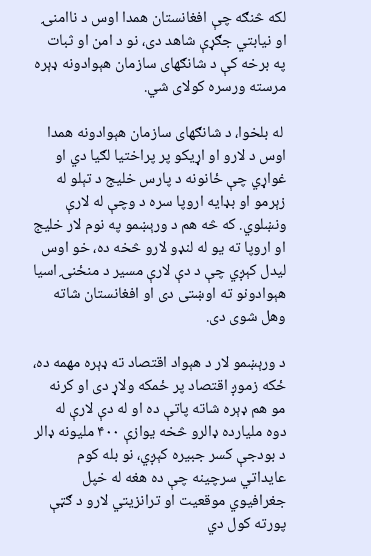لکه څنګه چې افغانستان همدا اوس د ناامنۍ او نیابتي جګړې شاهد دی، نو د امن او ثبات په برخه کې د شانګهای سازمان هېوادونه ډېره مرسته ورسره کولای شي.

 له بلخوا، د شانګهای سازمان هېوادونه همدا اوس د لارو او اړیکو پر پراختیا لګیا دي او غواړي چې ځانونه د پارس خلیج د تېلو له زېرمو او بډایه اروپا سره د وچې له لارې ونښلوي. که څه هم د ورېښمو په نوم لار خلیج او اروپا ته یو له لنډو لارو څخه ده، خو اوس لیدل کېږي چې د دې لارې مسیر د منځنۍ اسیا هېوادونو ته اوښتی دی او افغانستان شاته وهل شوی دی.

د ورېښمو لار د هېواد اقتصاد ته ډېره مهمه ده، ځکه زموږ اقتصاد پر ځمکه ولاړ دی او کرنه مو هم ډېره شاته پاتې ده او له دې لارې له دوه ملیارده ډالرو څخه یوازې ۴۰۰ ملیونه ډالر د بودجې کسر جبیره کېږي، نو بله کوم عایداتي سرچینه چې ده هغه له خپل جغرافیوي موقعیت او ترانزیتي لارو د ګټې پورته کول دي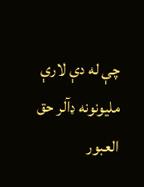چې له دې لارې ملیونونه ډآلر حق العبور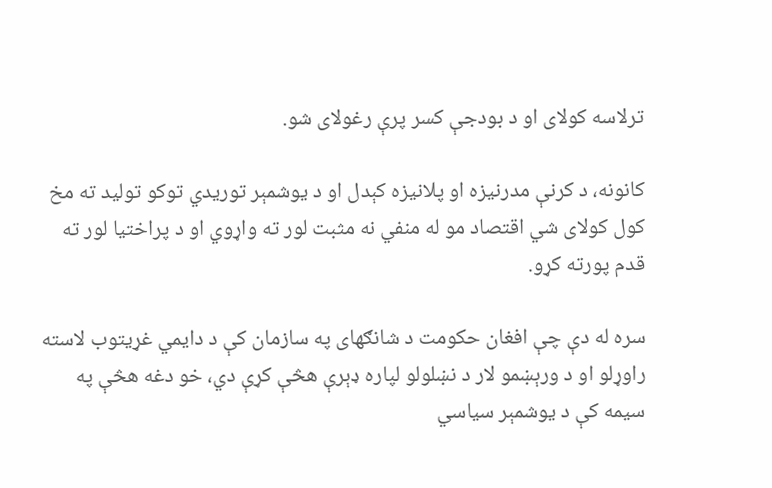ترلاسه کولای او د بودجې کسر پرې رغولای شو.

کانونه، د کرنې مدرنیزه او پلانیزه کېدل او د یوشمېر توریدي توکو تولید ته مخ کول کولای شي اقتصاد مو له منفي نه مثبت لور ته واړوي او د پراختیا لور ته قدم پورته کړو.

سره له دې چې افغان حکومت د شانګهای په سازمان کې د دایمي غړیتوب لاسته راوړلو او د ورېښمو لار د نښلولو لپاره ډېرې هڅې کړې دي، خو دغه هڅې په سیمه کې د یوشمېر سیاسي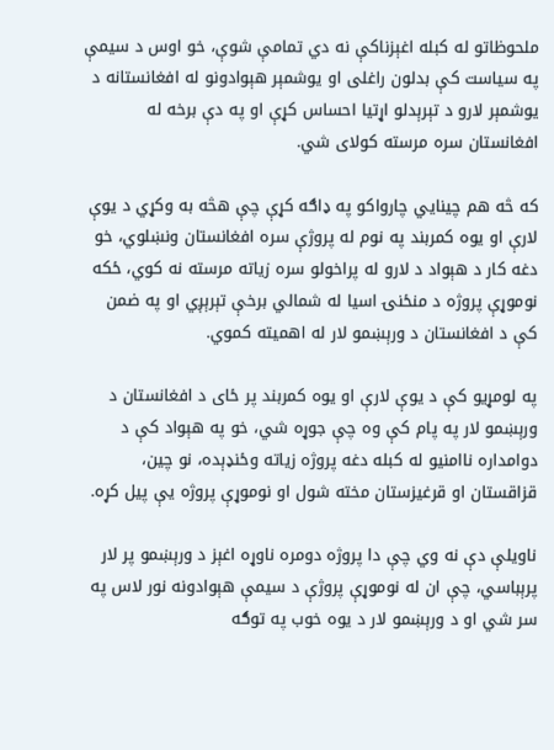ملحوظاتو له کبله اغېزناکې نه دي تمامې شوې، خو اوس د سیمې په سیاست کې بدلون راغلی او یوشمېر هېوادونو له افغانستانه د یوشمېر لارو د تېرېدلو اړتیا احساس کړې او په دې برخه له افغانستان سره مرسته کولای شي.

که څه هم چینايي چارواکو په ډاګه کړې چې هڅه به وکړي د یوې لارې او یوه کمربند په نوم له پروژې سره افغانستان ونښلوي، خو دغه کار د هېواد د لارو له پراخولو سره زیاته مرسته نه کوي، ځکه نوموړې پروژه د منځنۍ اسیا له شمالي برخې تېرېږي او په ضمن کې د افغانستان د ورېښمو لار له اهمیته کموي.

په لومړیو کې د یوې لارې او یوه کمربند پر ځای د افغانستان د ورېښمو لار په پام کې وه چې جوړه شي، خو په هېواد کې د دوامداره ناامنیو له کبله دغه پروژه زیاته وځنډېده، نو چین، قزاقستان او قرغیزستان مخته شول او نوموړې پروژه یې پیل کړه.

ناویلې دې نه وي چې دا پروژه دومره ناوړه اغېز د ورېښمو پر لار پرېباسي، چې ان له نوموړې پروژې د سیمې هېوادونه نور لاس په سر شي او د ورېښمو لار د یوه خوب په توګه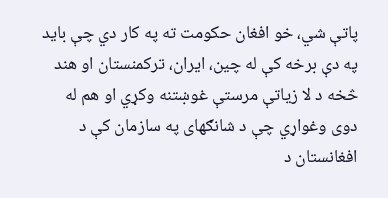پاتې شي، خو افغان حکومت ته په کار دي چې باید په دې برخه کې له چین، ایران، ترکمنستان او هند څخه د لا زیاتې مرستې غوښتنه وکړي او هم له دوی وغواړي چې د شانګهای په سازمان کې د افغانستان د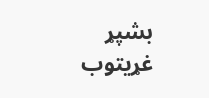بشپړ غړیتوب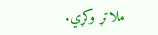ملاتړ وکړي.